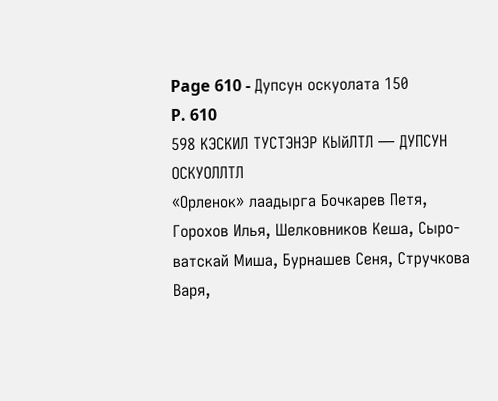Page 610 - Дупсун оскуолата 150
P. 610
598 КЭСКИЛ ТУСТЭНЭР КЫйЛТЛ — ДУПСУН ОСКУОЛЛТЛ
«Орленок» лаадырга Бочкарев Петя, Горохов Илья, Шелковников Кеша, Сыро-
ватскай Миша, Бурнашев Сеня, Стручкова Варя,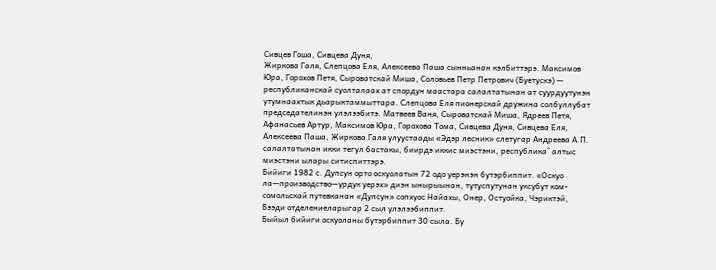Сивцев Гоша, Сивцева Дуня,
Жиркова Галя, Слепцова Еля, Алексеева Паша сынньанан кэлбиттэрэ. Максимов
Юра, Горохов Петя, Сыроватскай Миша, Соловьев Петр Петрович (Буетускэ) —
республиканскай суолталаах ат спордун маастара салалтатынан ат суурдуутунэн
утумнаахтык дьарыктаммыттара. Слепцова Еля пионерскай дружина солбуллубат
председателинэн улэлээбитэ. Матвеев Ваня, Сыроватскай Миша, Ядреев Петя,
Афанасьев Артур, Максимов Юра, Горохова Тома, Сивцева Дуня, Сивцева Еля,
Алексеева Паша, Жиркова Галя улуустаады «Эдэр лесник» слетугар Андреева А.П.
салалтатынан икки тегул бастакы, биирдэ иккис миэстэни, республика^ алтыс
миэстэни ылары ситиспиттэрэ.
Бийиги 1982 с. Дупсун орто оскуолатын 72 одо уерэнэн бутэрбиппит. «Оскуо
ла—производство—урдук уерэх» диэн ынырыынан, тутуспутунан уксубут ком-
сомольскай путевканан «Дупсун» сопхуос Найахы, Онер, Остуойка, Чэриктэй,
Бээди отделениеларыгар 2 сыл улэлээбиппит.
Быйыл бийиги оскуоланы бутэрбиппит 30 сыла. Бу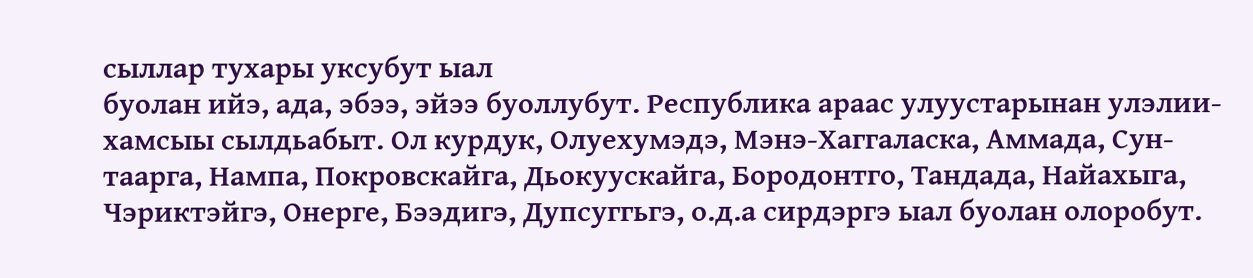сыллар тухары уксубут ыал
буолан ийэ, ада, эбээ, эйээ буоллубут. Республика араас улуустарынан улэлии-
хамсыы сылдьабыт. Ол курдук, Олуехумэдэ, Мэнэ-Хаггаласка, Аммада, Сун-
таарга, Нампа, Покровскайга, Дьокуускайга, Бородонтго, Тандада, Найахыга,
Чэриктэйгэ, Онерге, Бээдигэ, Дупсуггьгэ, о.д.а сирдэргэ ыал буолан олоробут.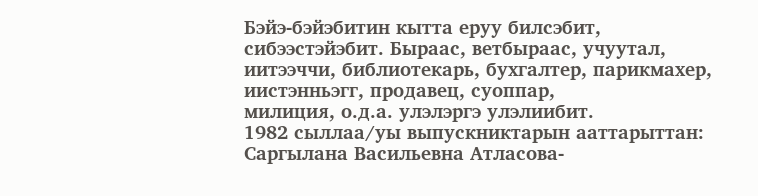Бэйэ-бэйэбитин кытта еруу билсэбит, сибээстэйэбит. Быраас, ветбыраас, учуутал,
иитээччи, библиотекарь, бухгалтер, парикмахер, иистэнньэгг, продавец, суоппар,
милиция, о.д.а. улэлэргэ улэлиибит.
1982 сыллаа/уы выпускниктарын ааттарыттан:
Саргылана Васильевна Атласова-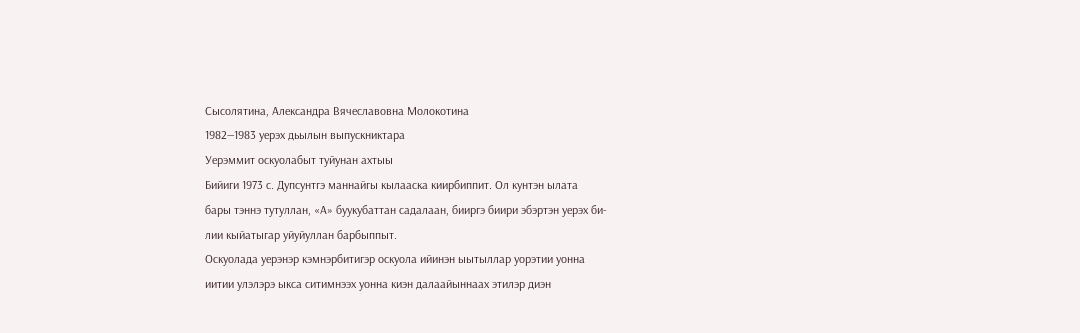Сысолятина, Александра Вячеславовна Молокотина
1982—1983 уерэх дьылын выпускниктара
Уерэммит оскуолабыт туйунан ахтыы
Бийиги 1973 с. Дупсунтгэ маннайгы кылааска киирбиппит. Ол кунтэн ылата
бары тэннэ тутуллан, «А» буукубаттан садалаан, бииргэ биири эбэртэн уерэх би-
лии кыйатыгар уйуйуллан барбыппыт.
Оскуолада уерэнэр кэмнэрбитигэр оскуола ийинэн ыытыллар уорэтии уонна
иитии улэлэрэ ыкса ситимнээх уонна киэн далаайыннаах этилэр диэн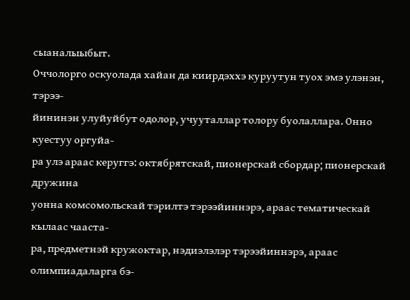сыаналыыбыт.
Оччолорго оскуолада хайан да киирдэххэ куруутун туох эмэ улэнэн, тэрээ-
йининэн улуйуйбут одолор, учууталлар толору буолаллара. Онно куестуу оргуйа-
ра улэ араас керуггэ: октябрятскай, пионерскай сбордар; пионерскай дружина
уонна комсомольскай тэрилтэ тэрээйиннэрэ, араас тематическай кылаас чааста-
ра, предметнэй кружоктар, нэдиэлэлэр тэрээйиннэрэ, араас олимпиадаларга бэ-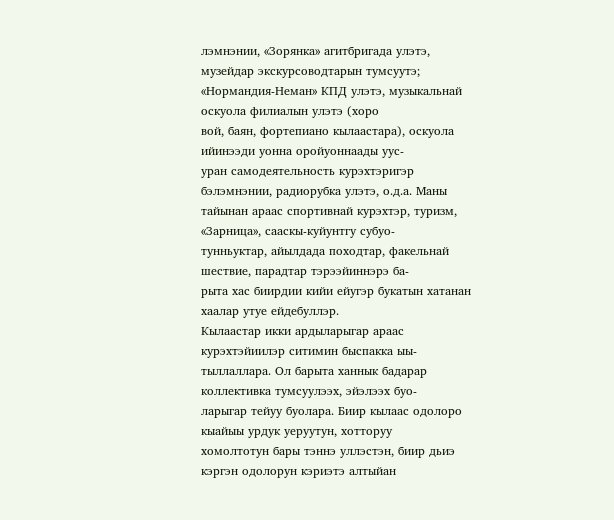лэмнэнии, «Зорянка» агитбригада улэтэ, музейдар экскурсоводтарын тумсуутэ;
«Нормандия-Неман» КПД улэтэ, музыкальнай оскуола филиалын улэтэ (хоро
вой, баян, фортепиано кылаастара), оскуола ийинээди уонна оройуоннаады уус-
уран самодеятельность курэхтэригэр бэлэмнэнии, радиорубка улэтэ, о.д.а. Маны
тайынан араас спортивнай курэхтэр, туризм, «Зарница», сааскы-куйунтгу субуо-
тунньуктар, айылдада походтар, факельнай шествие, парадтар тэрээйиннэрэ ба-
рыта хас биирдии кийи ейугэр букатын хатанан хаалар утуе ейдебуллэр.
Кылаастар икки ардыларыгар араас курэхтэйиилэр ситимин быспакка ыы-
тыллаллара. Ол барыта ханнык бадарар коллективка тумсуулээх, эйэлээх буо-
ларыгар тейуу буолара. Биир кылаас одолоро кыайыы урдук уеруутун, хотторуу
хомолтотун бары тэннэ уллэстэн, биир дьиэ кэргэн одолорун кэриэтэ алтыйан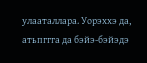улааталлара. Уорэххэ да, атьпггга да бэйэ-бэйэдэ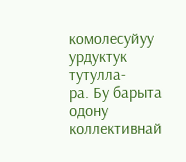комолесуйуу урдуктук тутулла-
ра. Бу барыта одону коллективнай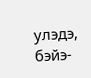улэдэ, бэйэ-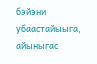бэйэни убаастайыыга, айыныгас